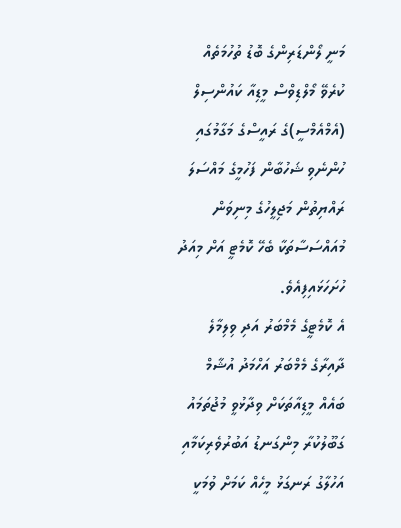މަނީ ލޯންޑަރިންގެ ބޮޑު ތުހުމަތެއް ކުރެވޭ މޯލްޑިވްސް މީޑިއާ ކައުންސިލް (އެމްއެމްސީ)ގެ ރައީސްގެ މަގާމުގައި ހުންނެވި ޝަހުބާން ފަހުމީގެ މައްސަލަ ރައްޔިތުން މަޖިލީހުގެ މިނިވަން މުއައްސަސާތަކާ ބެހޭ ކޮމެޓީ އަށް މިއަދު ހުށަހަޅައިފިއެވެ.
އެ ކޮމެޓީގެ މެމްބަރު އަދި ވިލިމާލެ ދާއިރާގެ މެމްބަރު އަހްމަދު އުޝާމް ބައެއް މީޑިއާތަކަށް ވިދާޅުވީ މުޖުތަމައު ގަބޫލުކުރާ މިންގަނޑު އަބުރުވެރިކަމާއި އަހުލާގު ރަނގަޅު މީހެއް ކަމަށް ވުމަކީ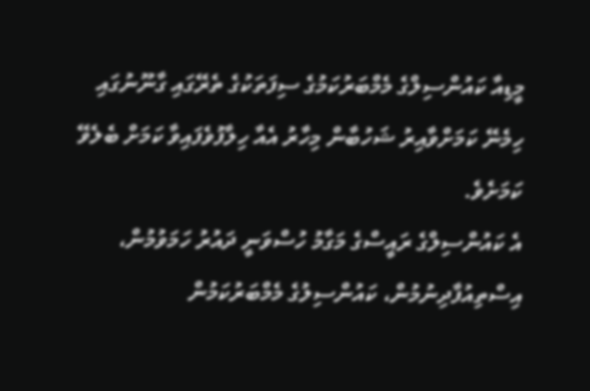މީޑިއާ ކައުންސިލްގެ މެމްބަރުކަމުގެ ސިފަތަކުގެ ތެރޭގައި ގާނޫނުގައި ހިމެނޭ ކަމަށްވާއިރު ޝަހުބާން މިހާރު އެއާ ހިލާފުވެފައިވާ ކަމަށް ބެލެވޭ ކަމަށެވެ.
އެ ކައުންސިލްގެ ރައީސްގެ މަގާމު ހުސްވަނީ ދައުރު ހަމަވުމުން، އިސްތިއުފާދިނުމުން، ކައުންސިލުގެ މެމްބަރުކަމުން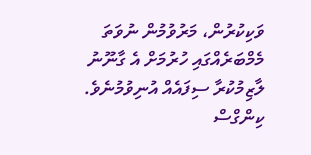ވަކިކުރުން، މަރުވުމުން ނުވަތަ މެމްބަރެއްގައި ހުރުމަށް އެ ގާނޫނު ލާޒިމުކުރާ ސިފައެއް އުނިވުމުނެވެ.
ކިންގްސް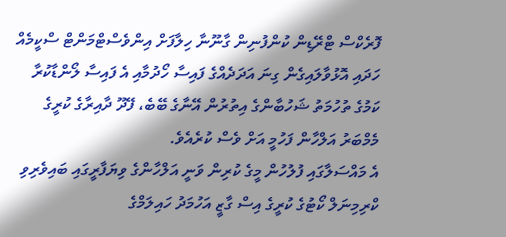ފޮރެކްސް ޓްރޭޑިން ކުންފުނިން ގާނޫނާ ހިލާފަށް އިންވެސްޓްމަންޓް ސްކީމެއް ހަދައި އޮޅުވާލައިގެން ގިނަ އަދަދެއްގެ ފައިސާ ހޯދުމާއި އެ ފައިސާ ލޯންޑާކުރާ ކަމުގެ ތުހުމަތު ޝަހުބާންގެ އިތުރުން އޭނާގެ ބޭބެ، ފޭދޫ ދާއިރާގެ ކުރީގެ މެމްބަރު އަލްހާން ފަހުމީ އަށް ވެސް ކުރެއެވެ.
އެ މައްސަލާގައި ފުލުހުން މީގެ ކުރިން ވަނީ އަލްހާންގެ ވިޔަފާރީގައި ބައިވެރިވި ކްރިމިނަލް ކޯޓުގެ ކުރީގެ އިސް ގާޒީ އަހުމަދު ހައިލަމްގެ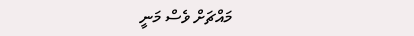މައްޗަށް ވެސް މަނީ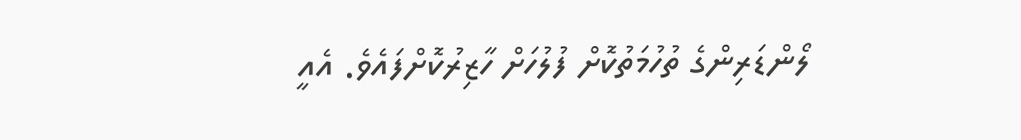ލޯންޑަރިންގެ ތުހުމަތުކޮށް ފުލުހަށް ހާޒިރުކޮށްފައެވެ. އެއީ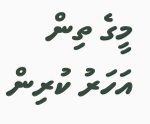މީގެ ތިން އަހަރު ކުރިން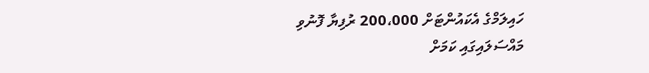ހައިލަމްގެ އެކައުންޓަށް 200،000 ރުފިޔާ ފޮނުވި މައްސަލައިގައި ކަމަށް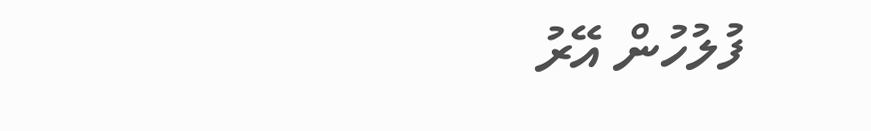ފުލުހުން އޭރު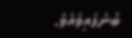ބުނެފައިވެއެވެ.